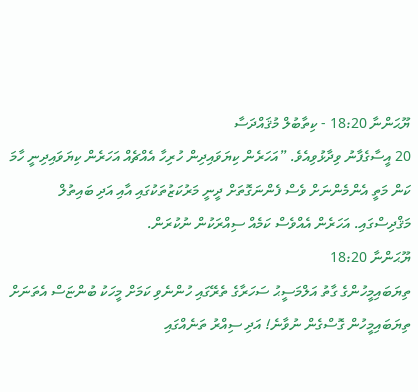ޔޫޙަންނާ 18:20 - ކިތާބުލް މުޤައްދަސާ
20 އީސާގެފާނު ވިދާޅުވިއެވެ. ”އަހަރެން ކިޔަވައިދިން ހުރިހާ އެއްޗެއް އަހަރެން ކިޔަވައިދިނީ ހާމަ ކަން މަތީ އެންމެންނަށް ވެސް ފެންނަގޮތަށް ދީނީ މަރުކަޒުތަކުގައި އާއި އަދި ބައިތުލް މަޤްދިސްގައި. އަހަރެން އެއްވެސް ކަމެއް ސިއްރަކުން ނުކުރަން.
ޔޫޙަންނާ 18:20
ތިޔަބައިމީހުންގެ ގާތު އަލްމަސީޙު ސަހަރާގެ ތެރޭގައި ހުންނެވި ކަމަށް މީހަކު ބުންޏަސް އެތަނަށް ތިޔަބައިމީހުން ގޮސްގެން ނުވާނެ! އަދި ސިއްރު ތަނެއްގައި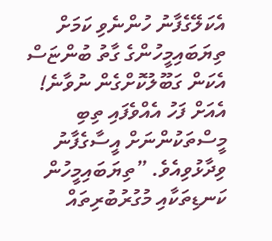އެކަލޭގެފާނު ހުންނެވި ކަމަށް ތިޔަބައިމީހުންގެ ގާތު ބުންޏަސް އެކަން ގަބޫލުކޮށްގެން ނުވާނެ!
އެއަށް ފަހު އެއްވެފައި ތިބި މީސްތަކުންނަށް އީސާގެފާނު ވިދާޅުވިއެވެ. ”ތިޔަބައިމީހުން ކަނޑިތަކާއި މުގުރުބުރިތައް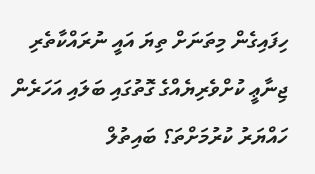ހިފައިގެން މިތަނަށް ތިޔަ އައީ ނުރައްކާތެރި ޖިނާޢީ ކުށްވެރިޔެއްގެ ގޮތުގައި ބަލައި އަހަރެން ހައްޔަރު ކުރުމަށްތަ؟ ބައިތުލް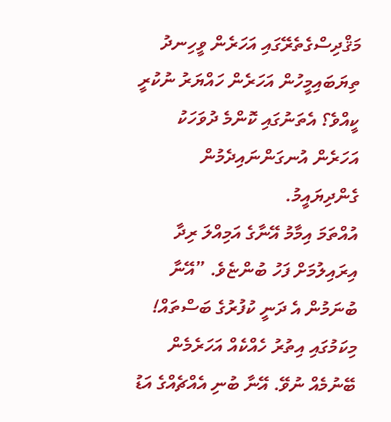މަޤްދިސްގެތެރޭގައި އަހަރެން ވީހިނދު ތިޔަބައިމީހުން އަހަރެން ހައްޔަރު ނުކުރީ ކީއްވެ؟ އެތަނުގައި ކޮންމެ ދުވަހަކު އަހަރެން އުނގަންނައިދެމުން ގެންދިޔައީމު.
އުއްތަމަ އިމާމު އޭނާގެ އަމިއްލަ ރިދާ އިރައިލުމަށް ފަހު ބުންޏެވެ. ”އޭނާ ބުނަމުން އެ ދަނީ ކުފުރުގެ ބަސްތައް! މިކަމުގައި އިތުރު ހެއްކެއް އަހަރެމެން ބޭނުމެއް ނުވޭ. އޭނާ ބުނި އެއްޗެއްގެ އަޑު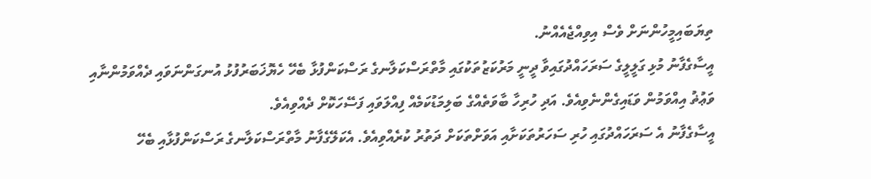ތިޔަބައިމީހުންނަށް ވެސް އިވިއްޖެއެއްނު.
އީސާގެފާނު މުޅި ގަލީލީގެ ސަރަހައްދުގައިވާ ދީނީ މަރުކަޒުތަކުގައި މާތްރަސްކަލާނގެ ރަސްކަންފުޅާ ބެހޭ ހެޔޮޚަބަރުފުޅު އުނގަންނަވައި ދެއްވަމުންނާއި ވަޢުޡު އިއްވަމުން ވަޑައިގެންނެވިއެވެ. އަދި ހުރިހާ ބާވަތެއްގެ ބަލިމަޑުކަމެއް ފިއްލަވައި ފަސޭހަކޮށް ދެއްވިއެވެ.
އީސާގެފާނު އެ ސަރަހައްދުގައި ހުރި ސަހަރުތަކަށާއި އަވަށްތަކަށް ދަތުރު ކުރެއްވިއެވެ. އެކަލޭގެފާނު މާތްރަސްކަލާނގެ ރަސްކަންފުޅާއި ބެހޭ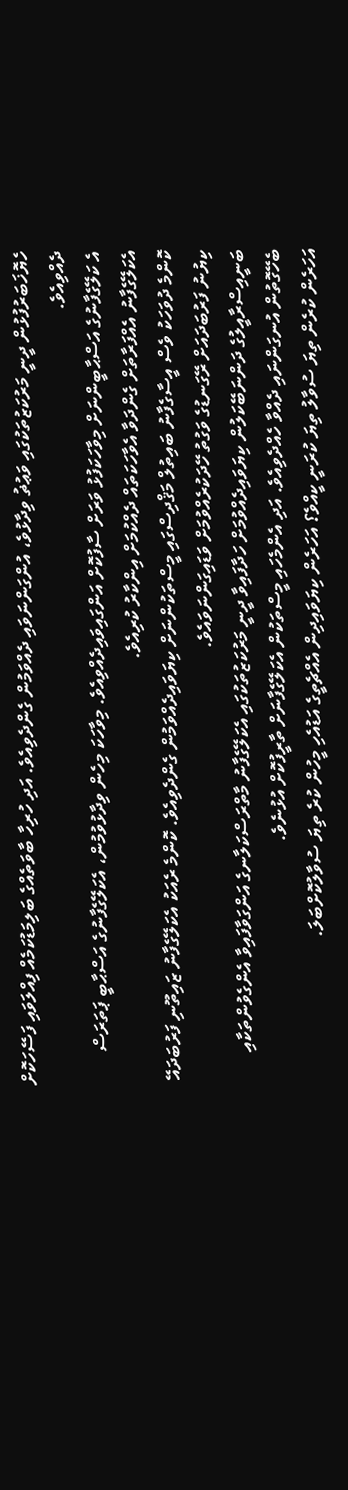ހެޔޮޚަބަރުފުޅުން ދީނީ މަރުކަޒުތަކުގައި ވަޢުޡު ވިދާޅުވެ، އުންގަންނަވައި ދެއްވަމުން ގެންދެވިއެވެ. އަދި ހުރިހާ ބާވަތެއްގެ ބަލިމަޑުކަމެއް ފިއްލަވައި ފަސޭހަކޮށް ދެއްވިއެވެ.
އެ ކަލޭގެފާނުގެ އަސްޙާބީންނަށް މިވާހަކަފުޅު ވަރަށް ސާފުކޮށް އަންގައިވައިދެއްވިއެވެ. މިވާހަކަ މިހެން ވިދާޅުވުމުން، އެކަލޭގެފާނުގެ އަސްޙާބީ ޕަތަރަސް އެކަލޭގެފާނު އެއްފަރާތަށް ގެންދަވާ އެވާހަކަތައް ދެއްކުމަށް އިންކާރު ކުރިއެވެ.
ކޮންމެ ދުވަހަކު ވެސް އީސާގެފާނު ބައިތުލް މަޤްދިސްގައި މީސްތަކުންނަށް ކިޔަވައިދެއްވަމުން ގެންދެވިއެވެ. ކޮންމެ ރެއަކު އެކަލޭގެފާނު ޒައިތޫނި ފަރުބަދައޭ ކިޔުނު ފަރުބަދައަށް ރޭގަނޑުގެ ވަގުތު ހޭދަކުރެއްވުމަށް ވަޑައިގަންނަވައެވެ.
ބަނީއިސްރާއީލުގެ ދަންނަބޭކަލުން ކިޔަވައިދެއްވުމަށް ހަދާފައިވާ ދީނީ މަރުކަޒުތަކުގައި އެކަލޭގެފާނު މާތްރަސްކަލާނގެ އަންގަވާފައިވާ އެންގެވުންތަކާއި ބެހޭގޮތުން އުނގަންނައި ދެއްވާ ހެއްދެވިއެވެ. އަދި އެންމެހައި މީސްތަކުން އެކަލޭގެފާނަށް ތާރީފުކޮށް އުޅުނެވެ.
އަހަރެން ކުރެން ތިޔަ ސުވާލު ތިޔަ ކުރަނީ ކީއްވެ؟ އަހަރެން ކިޔަވައިދިން އެއްޗެތީގެ އަޑުއެހި މީހުން ކުރެ ތިޔަ ސުވާލުކޮށްބަލަ.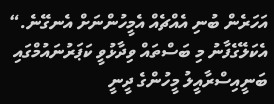އަހަރެން ބުނި އެއްޗެއް އެމީހުންނަށް އެނގޭނެ.“
އެކަލޭގެފާނު މި ބަސްތައް ވިދާޅުވީ ކަޕަރުނައުމްގައި ބަނީއިސްރާއީލު މީހުންގެ ދީނީ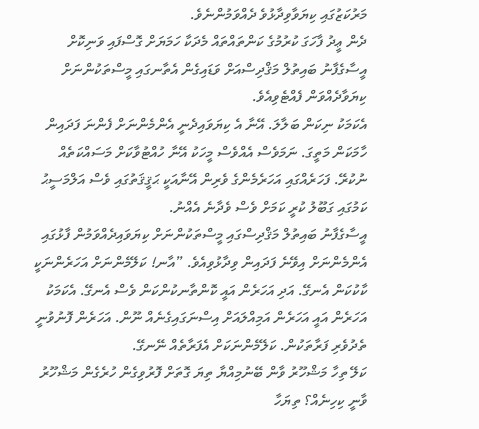މަރުކަޒުގައި ކިޔަވާވިދާޅުވެ ދެއްވަމުންނެވެ.
ދެން ޢީދު ފާހަގަ ކުރުމުގެ ކަންތައްތައް މެދަކާ ހަމަޔަށް ގޮސްފައި ވަނިކޮށް އީސާގެފާނު ބައިތުލް މަޤްދިސްއަށް ވަޑައިގެން އެތާނގައި މީސްތަކުންނަށް ކިޔަވާދެއްވަން ފެއްޓެވިއެވެ.
އެކަމަކު ނިކަން ބަލާލަ. އޭނާ އެ ކިޔަވައިދެނީ އެންމެންނަށް ފެންނަ ފަދައިން ހާމަކަން މަތީގަ. ނަމަވެސް އެއްވެސް މީހަކު އޭނާ ހުއްޓުވާކަށް މަސައްކަތެއް ނުކުރޭ. ފަހަރެއްގައި އަހަރެމެންގެ ވެރިން އޭނާއަކީ ޙަޤީޤަތުގައި ވެސް އަލްމަސީޙު ކަމުގައި ގަބޫލު ކުރީ ކަމަށް ވެސް ވެދާނެ އެއްނު.
އީސާގެފާނު ބައިތުލް މަޤްދިސްގައި މީސްތަކުންނަށް ކިޔަވައިދެއްވަމުން ފާޅުގައި އެންމެންނަށް އިވޭނެ ފަދައިން ވިދާޅުވިއެވެ. ”އާނ! ކަލޭމެންނަށް އަހަރެންނަކީ ކާކުކަން އެނގޭ. އަދި އަހަރެން އައީ ކޮންތާނކުންކަން ވެސް އެނގޭ. އެކަމަކު އަހަރެން އައީ އަހަރެން އަމިއްލައަށް އިސްނަގައިގެނެއް ނޫން. އަހަރެން ފޮނުވުނީ ތެދުވެރި ފަރާތަކުން. ކަލޭމެންނަކަށް އެފަރާތެއް ނޭނގޭ.
ކަލޭ ތިހާ މަޝްހޫރު ވާން ބޭނުމިއްޔާ ތިޔަ ގޮތަށް ފޮރުވިގެން ހުރެގެން މަޝްހޫރު ވާނީ ކިހިނެއް؟ ތިޔަހާ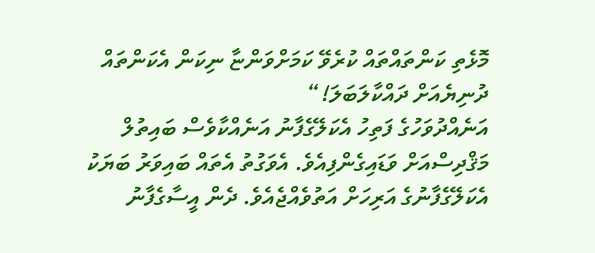މޮޅެތި ކަންތައްތައް ކުރެވޭ ކަމަށްވަންޏާ ނިކަން އެކަންތައް ދުނިޔެއަށް ދައްކާލަބަލަ!“
އަނެއްދުވަހުގެ ފަތިހު އެކަލޭގެފާނު އަނެއްކާވެސް ބައިތުލް މަޤްދިސްއަށް ވަޑައިގެންފިއެވެ. އެވަގުތު އެތައް ބައިވަރު ބަޔަކު އެކަލޭގެފާނުގެ އަރިހަށް އަތުވެއްޖެއެވެ. ދެން އީސާގެފާނު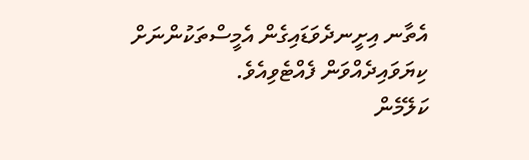އެތާނ އިށީނދެވަޑައިގެން އެމީސްތަކުންނަށް ކިޔަވައިދެއްވަން ފެއްޓެވިއެވެ.
ކަލޭމެން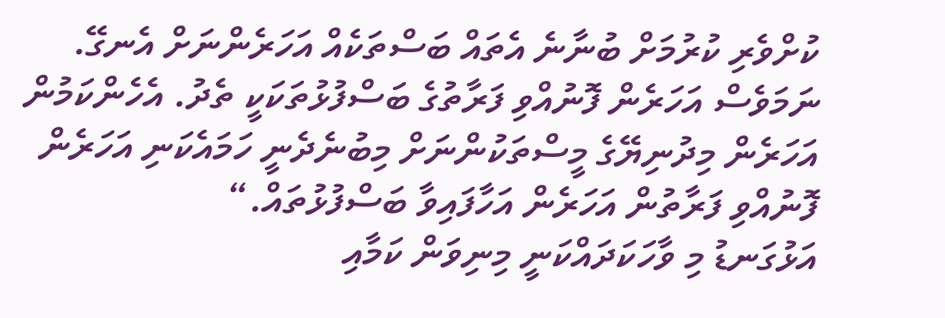ކުށްވެރި ކުރުމަށް ބުނާނެ އެތައް ބަސްތަކެއް އަހަރެންނަށް އެނގޭ. ނަމަވެސް އަހަރެން ފޮނުއްވި ފަރާތުގެ ބަސްފުޅުތަކަކީ ތެދު. އެހެންކަމުން އަހަރެން މިދުނިޔޭގެ މީސްތަކުންނަށް މިބުނެދެނީ ހަމައެކަނި އަހަރެން ފޮނުއްވި ފަރާތުން އަހަރެން އަހާފައިވާ ބަސްފުޅުތައް.“
އަޅުގަނޑު މި ވާހަކަދައްކަނީ މިނިވަން ކަމާއި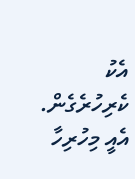އެކު ކެރިހުރެގެން. އެއީ މިހުރިހާ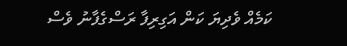ކަމެއް ވެދިޔަ ކަން އަގިރިފާ ރަސްގެފާނު ވެސް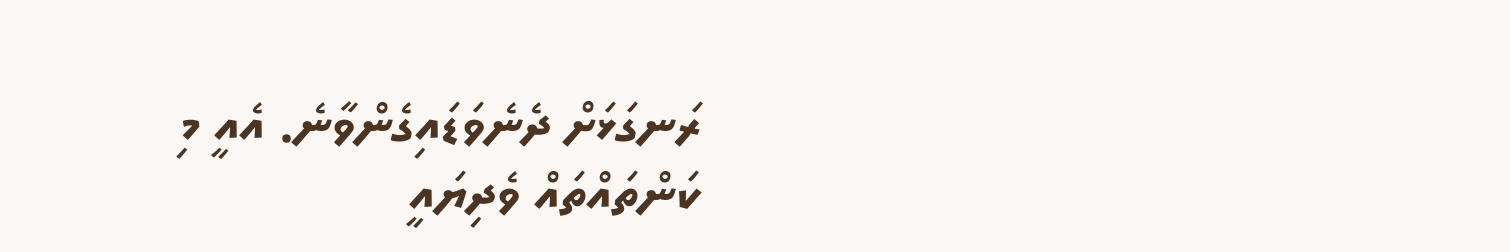ރަނގަޅަށް ދެނެވަޑައިގެންވާނެ. އެއީ މި ކަންތައްތައް ވެދިޔައީ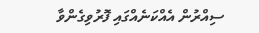ސިއްރުން އެއްކަނެއްގައި ފޮރުވިގެންވާ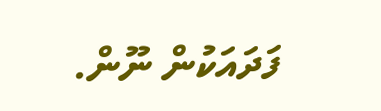ފަދައަކުން ނޫން.